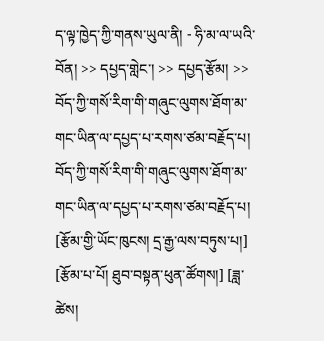ད་ལྟ་ཁྱེད་ཀྱི་གནས་ཡུལ་ནི། - ཧི་མ་ལ་ཡའི་བོན། >> དཔྱད་གླེང་། >> དཔྱད་རྩོམ། >> བོད་ཀྱི་གསོ་རིག་གི་གཞུང་ལུགས་ཐོག་མ་གང་ཡིན་ལ་དཔྱད་པ་རགས་ཙམ་བརྗོད་པ།
བོད་ཀྱི་གསོ་རིག་གི་གཞུང་ལུགས་ཐོག་མ་གང་ཡིན་ལ་དཔྱད་པ་རགས་ཙམ་བརྗོད་པ།
[རྩོམ་གྱི་ཡོང་ཁུངས། དྲ་རྒྱ་ལས་བཏུས་པ།] [རྩོམ་པ་པོ། ཐུབ་བསྟན་ཕུན་ཚོགས།] [ཟླ་ཚེས།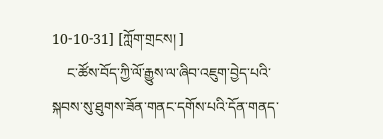10-10-31] [ཀློག་གྲངས། ]
    ང་ཚོས་བོད་ཀྱི་ལོ་རྒྱུས་ལ་ཞིབ་འཇུག་བྱེད་པའི་སྐབས་སུ་ཐུགས་ཟོན་གནང་དགོས་པའི་དོན་གནད་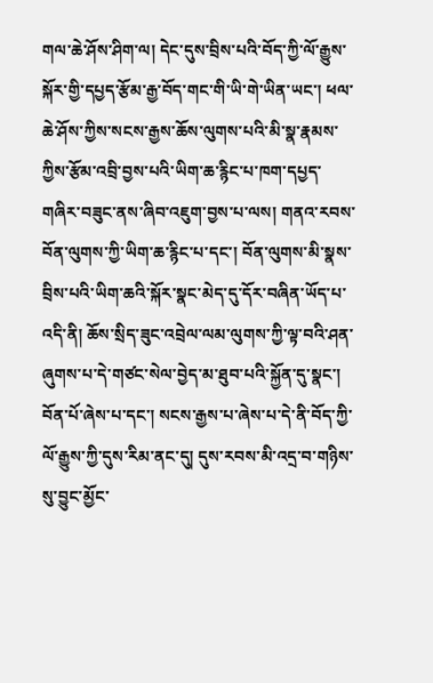གལ་ཆེ་ཤོས་ཤིག་ལ། དེང་དུས་བྲིས་པའི་བོད་ཀྱི་ལོ་རྒྱུས་སྐོར་གྱི་དཔྱད་རྩོམ་རྒྱ་བོད་གང་གི་ཡི་གེ་ཡིན་ཡང་། ཕལ་ཆེ་ཤོས་ཀྱིས་སངས་རྒྱས་ཆོས་ལུགས་པའི་མི་སྣ་རྣམས་ཀྱིས་རྩོམ་འབྲི་བྱས་པའི་ཡིག་ཆ་རྙིང་པ་ཁག་དཔྱད་གཞིར་བཟུང་ནས་ཞིབ་འཇུག་བྱས་པ་ལས། གནའ་རབས་བོན་ལུགས་ཀྱི་ཡིག་ཆ་རྙིང་པ་དང་། བོན་ལུགས་མི་སྣས་བྲིས་པའི་ཡིག་ཆའི་སྐོར་སྣང་མེད་དུ་དོར་བཞིན་ཡོད་པ་འདི་ནི། ཆོས་སྲིད་ཟུང་འབྲེལ་ལམ་ལུགས་ཀྱི་ལྟ་བའི་ཤན་ཞུགས་པ་དེ་གཙང་སེལ་བྱེད་མ་ཐུབ་པའི་སྐྱོན་དུ་སྣང་། བོན་པོ་ཞེས་པ་དང་། སངས་རྒྱས་པ་ཞེས་པ་དེ་ནི་བོད་ཀྱི་ལོ་རྒྱུས་ཀྱི་དུས་རིམ་ནང་དུ། དུས་རབས་མི་འདྲ་བ་གཉིས་སུ་བྱུང་མྱོང་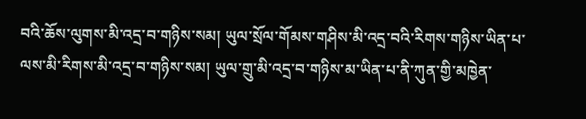བའི་ཆོས་ལུགས་མི་འདྲ་བ་གཉིས་སམ། ཡུལ་སྲོལ་གོམས་གཤིས་མི་འདྲ་བའི་རིགས་གཉིས་ཡིན་པ་ལས་མི་རིགས་མི་འདྲ་བ་གཉིས་སམ། ཡུལ་གྲུ་མི་འདྲ་བ་གཉིས་མ་ཡིན་པ་ནི་ཀུན་གྱི་མཁྱེན་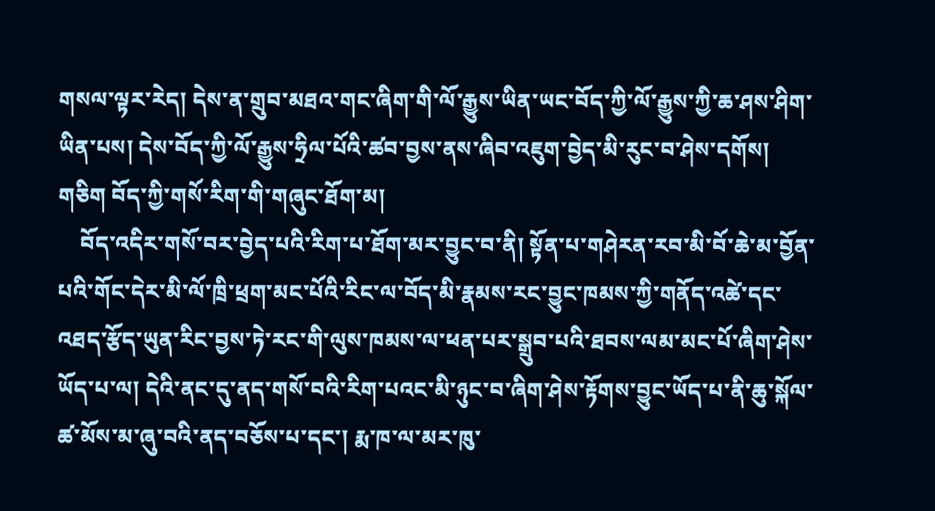གསལ་ལྟར་རེད། དེས་ན་གྲུབ་མཐའ་གང་ཞིག་གི་ལོ་རྒྱུས་ཡིན་ཡང་བོད་ཀྱི་ལོ་རྒྱུས་ཀྱི་ཆ་ཤས་ཤིག་ཡིན་པས། དེས་བོད་ཀྱི་ལོ་རྒྱུས་ཧྲིལ་པོའི་ཚབ་བྱས་ནས་ཞིབ་འཇུག་བྱེད་མི་རུང་བ་ཤེས་དགོས།
གཅིག བོད་ཀྱི་གསོ་རིག་གི་གཞུང་ཐོག་མ།
    བོད་འདིར་གསོ་བར་བྱེད་པའི་རིག་པ་ཐོག་མར་བྱུང་བ་ནི། སྟོན་པ་གཤེརན་རབ་མི་བོ་ཆེ་མ་བྱོན་པའི་གོང་དེར་མི་ལོ་ཁྲི་ཕྲག་མང་པོའི་རིང་ལ་བོད་མི་རྣམས་རང་བྱུང་ཁམས་ཀྱི་གནོད་འཚེ་དང་འཐད་རྩོད་ཡུན་རིང་བྱས་ཏེ་རང་གི་ལུས་ཁམས་ལ་ཕན་པར་སྒྲུབ་པའི་ཐབས་ལམ་མང་པོ་ཞིག་ཤེས་ཡོད་པ་ལ། དེའི་ནང་དུ་ནད་གསོ་བའི་རིག་པའང་མི་ཉུང་བ་ཞིག་ཤེས་རྟོགས་བྱུང་ཡོད་པ་ནི་ཆུ་སྐོལ་ཚ་མོས་མ་ཞུ་བའི་ནད་བཅོས་པ་དང་། རྨ་ཁ་ལ་མར་ཁུ་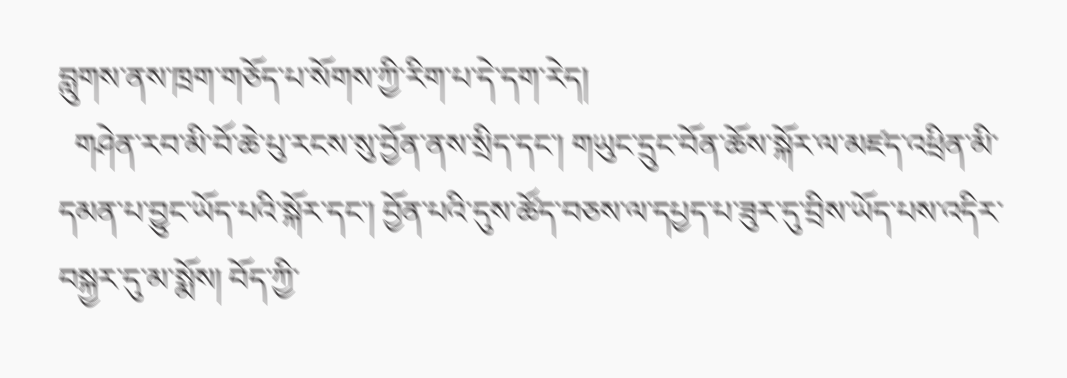བླུགས་ནས་ཁྲག་གཅོད་པ་སོགས་ཀྱི་རིག་པ་དེ་དག་རེད།
  གཤེན་རབ་མི་བོ་ཆེ་པུ་རངས་སུ་བྱོན་ནས་སྲིད་དང་། གཡུང་དྲུང་བོན་ཆོས་སྐོར་ལ་མཛད་འཕྲིན་མི་དམན་པ་བྱུང་ཡོད་པའི་སྐོར་དང་། བྱོན་པའི་དུས་ཚོད་བཅས་ལ་དཔྱད་པ་ཟུར་དུ་བྲིས་ཡོད་པས་འདིར་བསྐྱར་དུ་མ་སྨོས། བོད་ཀྱི་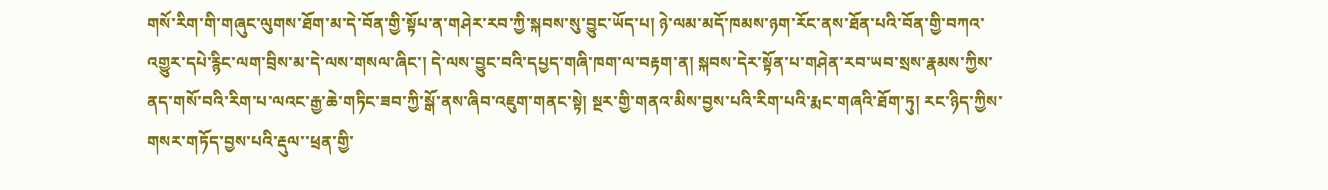གསོ་རིག་གི་གཞུང་ལུགས་ཐོག་མ་དེ་བོན་གྱི་སྟོཔ་ན་གཤེར་རབ་ཀྱི་སྐབས་སུ་བྱུང་ཡོད་པ། ཉེ་ལམ་མདོ་ཁམས་ཉག་རོང་ནས་ཐོན་པའི་བོན་གྱི་བཀའ་འགྱུར་དཔེ་རྙིང་ལག་བྲིས་མ་དེ་ལས་གསལ་ཞིང་། དེ་ལས་བྱུང་བའི་དཔྱད་གཞི་ཁག་ལ་བརྟག་ན། སྐབས་དེར་སྟོན་པ་གཤེན་རབ་ཡབ་སྲས་རྣམས་ཀྱིས་ནད་གསོ་བའི་རིག་པ་ལའང་རྒྱ་ཆེ་གཏིང་ཟབ་ཀྱི་སྒོ་ནས་ཞིབ་འཇུག་གནང་སྟེ། སྔར་གྱི་གནའ་མིས་བྱས་པའི་རིག་པའི་རྨང་གཞའི་ཐོག་ཏུ། རང་ཉིད་ཀྱིས་གསར་གཏོད་བྱས་པའི་རྡུལ་་ཕྲན་གྱི་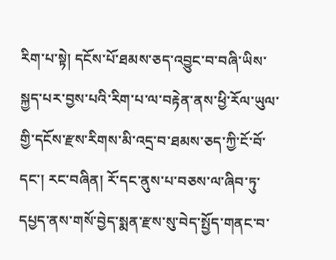རིག་པ་སྟེ། དངོས་པོ་ཐམས་ཅད་འབྱུང་བ་བཞི་ཡིས་སྐྱད་པར་བྱས་པའི་རིག་པ་ལ་བརྟེན་ནས་ཕྱི་རོལ་ཡུལ་གྱི་དངོས་རྫས་རིགས་མི་འདྲ་བ་ཐམས་ཅད་ཀྱི་ངོ་བོ་དང་། རང་བཞིན། རོ་དང་ནུས་པ་བཅས་ལ་ཞིབ་ཏུ་དཔྱད་ནས་གསོ་བྱེད་སྨན་རྫས་སུ་བེད་སྤྱོད་གནང་བ་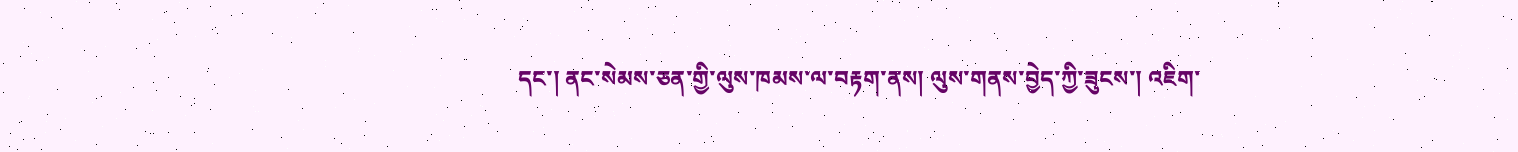དང་། ནང་སེམས་ཅན་གྱི་ལུས་ཁམས་ལ་བརྟག་ནས། ལུས་གནས་བྱེད་ཀྱི་ཟུངས་། འཇིག་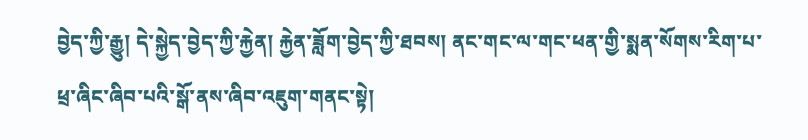བྱེད་ཀྱི་རྒྱུ། དེ་སྐྱེད་བྱེད་ཀྱི་རྐྱེན། རྐྱེན་ཟློག་བྱེད་ཀྱི་ཐབས། ནང་གང་ལ་གང་ཕན་གྱི་སྨན་སོགས་རིག་པ་ཕྲ་ཞིང་ཞིབ་པའི་སྒོ་ནས་ཞིབ་འཇུག་གནང་སྟེ།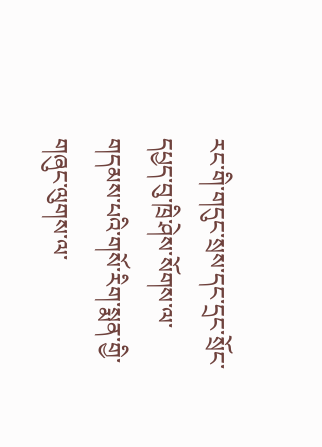རང་གི་གདུང་སྲས་དང་དྲང་སྲོང་དཔྱད་བུ་ཁྲི་ཤེས་སོགས་ལ་གདམས་པའི་གསོ་རིག་སྨན་གྱི་གཞུང་ལུགས་ལ་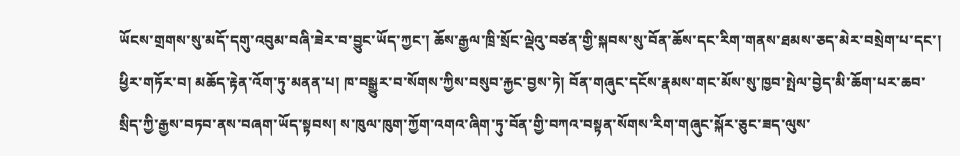ཡོངས་གྲགས་སུ་མདོ་དགུ་འབུམ་བཞི་ཟེར་བ་བྱུང་ཡོད་ཀྱང་། ཆོས་རྒྱལ་ཁྲི་སྲོང་ལྡེའུ་བཙན་གྱི་སྐབས་སུ་བོན་ཆོས་དང་རིག་གནས་ཐམས་ཅད་མེར་བསྲེག་པ་དང་། ཕྱིར་གཏོར་བ། མཆོད་རྟེན་འོག་ཏུ་མནན་པ། ཁ་བསྒྱུར་བ་སོགས་ཀྱིས་བསུབ་རྐྱང་བྱས་ཏེ། བོན་གཞུང་དངོས་རྣམས་གང་མོས་སུ་ཁྱབ་སྤེལ་བྱེད་མི་ཆོག་པར་ཆབ་སྲིད་ཀྱི་རྒྱས་བཏབ་ནས་བཞག་ཡོད་སྟབས། ས་ཁུལ་ཁུག་ཀྱོག་འགའ་ཞིག་ཏུ་བོན་གྱི་བཀའ་བསྟན་སོགས་རིག་གཞུང་སྐོར་ཅུང་ཟད་ལུས་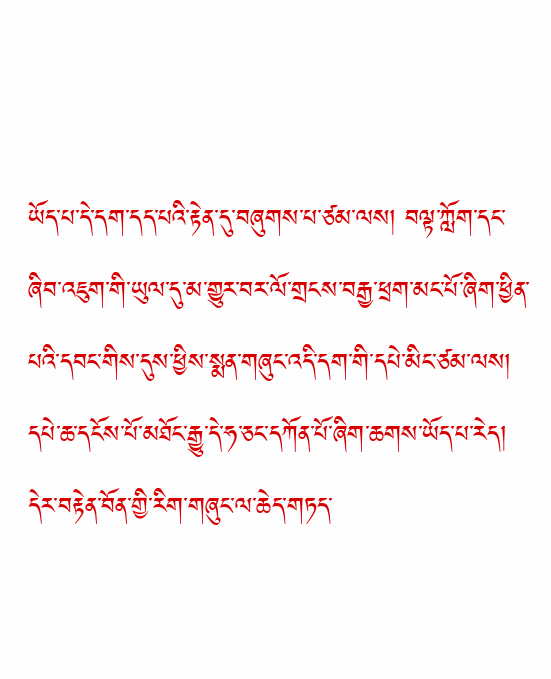ཡོད་པ་དེ་དག་དད་པའི་རྟེན་དུ་བཞུགས་པ་ཙམ་ལས། བལྟ་ཀློག་དང་ཞིབ་འཇུག་གི་ཡུལ་དུ་མ་གྱུར་བར་ལོ་གྲངས་བརྒྱ་ཕྲག་མང་པོ་ཞིག་ཕྱིན་པའི་དབང་གིས་དུས་ཕྱིས་སྨན་གཞུང་འདི་དག་གི་དཔེ་མིང་ཙམ་ལས། དཔེ་ཆ་དངོས་པོ་མཐོང་རྒྱུ་དེ་ཧ་ཅང་དཀོན་པོ་ཞིག་ཆགས་ཡོད་པ་རེད། དེར་བརྟེན་བོན་གྱི་རིག་གཞུང་ལ་ཆེད་གཏད་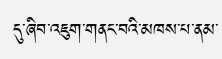དུ་ཞིབ་འཇུག་གནང་བའི་མཁས་པ་ནམ་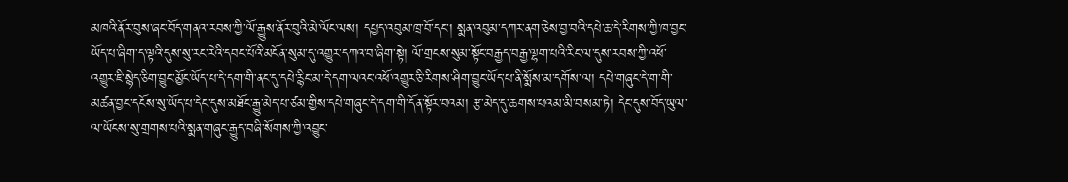མཁའི་ནོར་བུས་ཞང་བོད་གནའ་རབས་ཀྱི་ལོ་རྒྱུས་ནོར་བུའི་མེ་ལོང་ལས། དཔྱད་འབུམ་ཁྲ་བོ་དང་། སྨན་འབུམ་དཀར་ནག་ཅེས་བྱ་བའི་དཔེ་ཆ་དེ་རིགས་ཀྱི་ཁ་བྱང་ཡོད་པ་ཞིག་ད་ལྟའི་དུས་སུ་རང་རེའི་དབང་པོའི་མངོན་སུམ་དུ་འགྱུར་དཀའ་བ་ཞིག་སྟེ། ལོ་གྲངས་སུམ་སྟོང་བརྒྱད་བརྒྱ་ལྷག་པའི་རིང་ལ་དུས་རབས་ཀྱི་འཕོ་འགྱུར་ཇི་སྙེད་ཅིག་བྱུང་མྱོང་ཡོད་པ་དེ་དག་གི་ནང་དུ་དཔེ་རྙིང་མ་དེ་དག་ལའང་འཕོ་འགྱུར་ཅི་རིགས་ཤིག་བྱུང་ཡོད་པ་ནི་སྨོས་མ་དགོས་ལ། དཔེ་གཞུང་དེ་ག་གི་མཚན་བྱང་དངོས་སུ་ཡོད་པ་དེང་དུས་མཐོང་རྒྱུ་མེད་པ་ཙམ་གྱིས་དཔེ་གཞུང་དེ་དག་གི་དོན་སྟོར་བའམ། རྩ་མེད་དུ་ཆགས་པའམ་མི་བསམ་ཏེ། དེང་དུས་བོད་ཡུལ་ལ་ཡོངས་སུ་གྲགས་པའི་སྨན་གཞུང་རྒྱུད་བཞི་སོགས་ཀྱི་འབྱུང་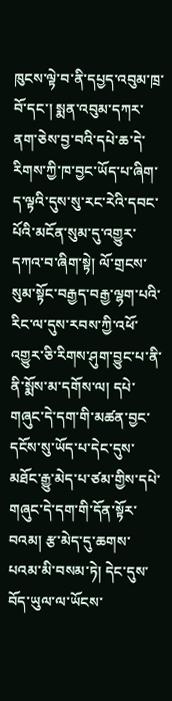ཁུངས་ལྟེ་བ་ནི་དཔྱད་འབུམ་ཁྲ་བོ་དང་། སྨན་འབུམ་དཀར་ནག་ཅེས་བྱ་བའི་དཔེ་ཆ་དེ་རིགས་ཀྱི་ཁ་བྱང་ཡོད་པ་ཞིག་ད་ལྟའི་དུས་སུ་རང་རེའི་དབང་པོའི་མངོན་སུམ་དུ་འགྱུར་དཀའ་བ་ཞིག་སྟེ། ལོ་གྲངས་སུམ་སྟོང་བརྒྱད་བརྒྱ་ལྷག་པའི་རིང་ལ་དུས་རབས་ཀྱི་འཕོ་འགྱུར་ཅི་རིགས་ཤུག་བྱུང་པ་ནི་ནི་སྨོས་མ་དགོས་ལ། དཔེ་གཞུང་དེ་དག་གི་མཚན་བྱང་དངོས་སུ་ཡོད་པ་དེང་དུས་མཐོང་རྒྱུ་མེད་པ་ཙམ་གྱིས་དཔེ་གཞུང་དེ་དག་གི་དོན་སྟོར་བའམ། རྩ་མེད་དུ་ཆགས་པའམ་མི་བསམ་ཏེ། དེང་དུས་བོད་ཡུལ་ལ་ཡོངས་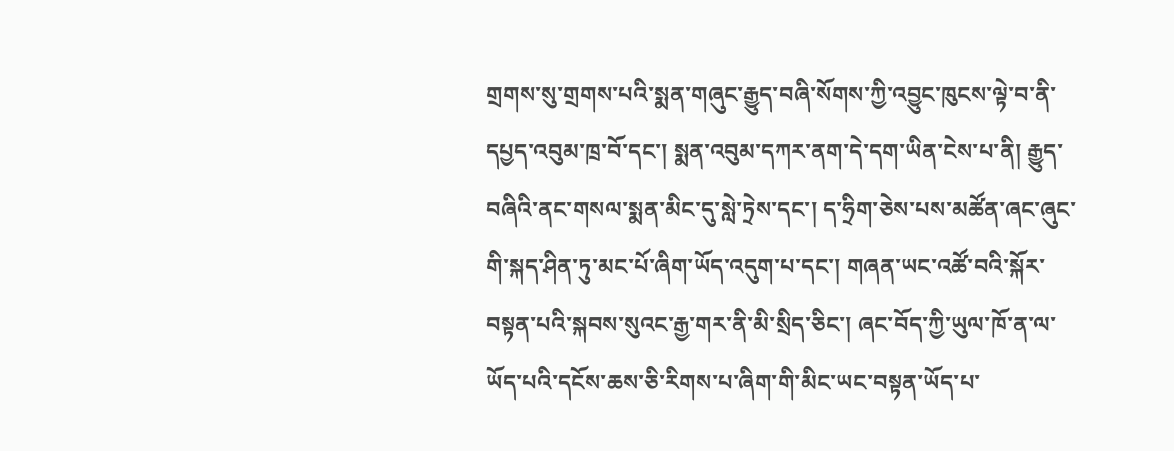གྲགས་སུ་གྲགས་པའི་སྨན་གཞུང་རྒྱུད་བཞི་སོགས་ཀྱི་འབྱུང་ཁུངས་ལྟེ་བ་ནི་དཔྱད་འབུམ་ཁྲ་བོ་དང་། སྨན་འབུམ་དཀར་ནག་དེ་དག་ཡིན་ངེས་པ་ནི། རྒྱུད་བཞིའི་ནང་གསལ་སྨན་མིང་དུ་སླེ་ཏྲེས་དང་། ད་ཧྲིག་ཅེས་པས་མཚོན་ཞང་ཞུང་གི་སྐད་ཤིན་ཏུ་མང་པོ་ཞིག་ཡོད་འདུག་པ་དང་། གཞན་ཡང་འཚོ་བའི་སྐོར་བསྟན་པའི་སྐབས་སུའང་རྒྱ་གར་ནི་མི་སྲིད་ཅིང་། ཞང་བོད་ཀྱི་ཡུལ་ཁོ་ན་ལ་ཡོད་པའི་དངོས་ཆས་ཅི་རིགས་པ་ཞིག་གི་མིང་ཡང་བསྟན་ཡོད་པ་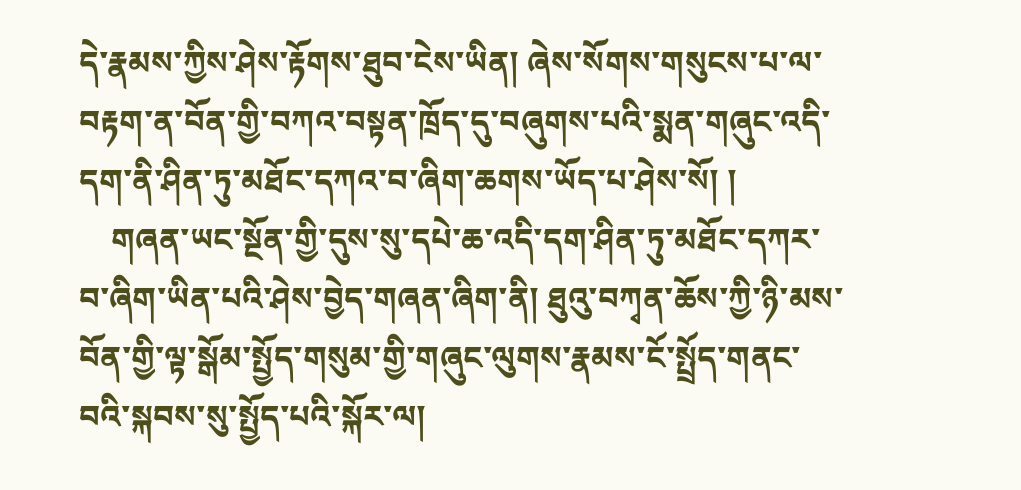དེ་རྣམས་ཀྱིས་ཤེས་རྟོགས་ཐུབ་ངེས་ཡིན། ཞེས་སོགས་གསུངས་པ་ལ་བརྟག་ན་བོན་གྱི་བཀའ་བསྟན་ཁྲོད་དུ་བཞུགས་པའི་སྨན་གཞུང་འདི་དག་ནི་ཤིན་ཏུ་མཐོང་དཀའ་བ་ཞིག་ཆགས་ཡོད་པ་ཤེས་སོ། །
    གཞན་ཡང་སྔོན་གྱི་དུས་སུ་དཔེ་ཆ་འདི་དག་ཤིན་ཏུ་མཐོང་དཀར་བ་ཞིག་ཡིན་པའི་ཤེས་བྱེད་གཞན་ཞིག་ནི། ཐུའུ་བཀྭན་ཆོས་ཀྱི་ཉི་མས་བོན་གྱི་ལྟ་སྒོམ་སྤྱོད་གསུམ་གྱི་གཞུང་ལུགས་རྣམས་ངོ་སྤྲོད་གནང་བའི་སྐབས་སུ་སྤྱོད་པའི་སྐོར་ལ།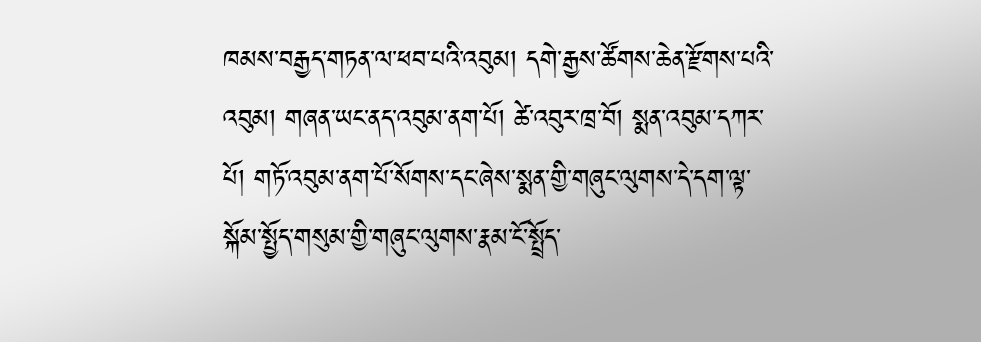ཁམས་བརྒྱད་གཏན་ལ་ཕབ་པའི་འབུམ། དགེ་རྒྱས་ཚོགས་ཆེན་རྫོགས་པའི་འབུམ། གཞན་ཡང་ནད་འབུམ་ནག་པོ། ཚེ་འབུར་ཁྲ་བོ། སྨན་འབུམ་དཀར་པོ། གཏོ་འབུམ་ནག་པོ་སོགས་དང་ཞེས་སྨན་གྱི་གཞུང་ལུགས་དེ་དག་ལྟ་སྐོམ་སྤྱོད་གསུམ་གྱི་གཞུང་ལུགས་རྣམ་ངོ་སྤྲོད་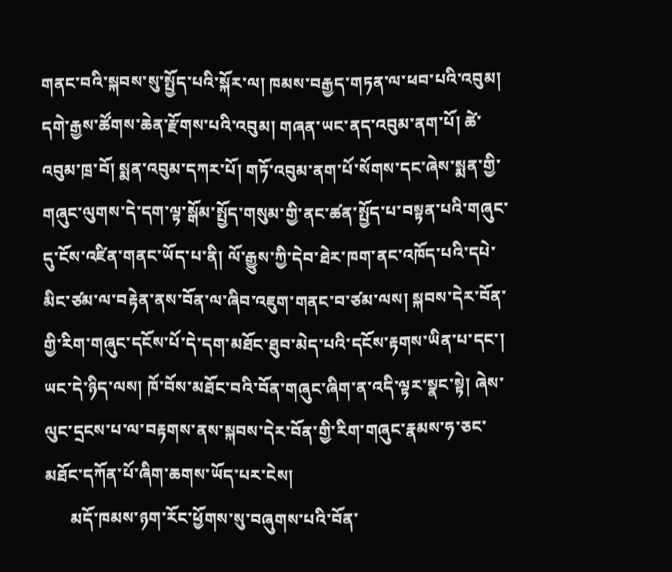གནང་བའི་སྐབས་སུ་སྤྱོད་པའི་སྐོར་ལ། ཁམས་བརྒྱད་གཏན་ལ་ཕབ་པའི་འབུམ། དགེ་རྒྱས་ཚོགས་ཆེན་རྫོགས་པའི་འབུམ། གཞན་ཡང་ནད་འབུམ་ནག་པོ། ཚེ་འབུམ་ཁྲ་བོ། སྨན་འབུམ་དཀར་པོ། གཏོ་འབུམ་ནག་པོ་སོགས་དང་ཞེས་སྨན་གྱི་གཞུང་ལུགས་དེ་དག་ལྟ་སྒོམ་སྤྱོད་གསུམ་གྱི་ནང་ཚན་སྤྱོད་པ་བསྟན་པའི་གཞུང་དུ་ངོས་འཛིན་གནང་ཡོད་པ་ནི། ལོ་རྒྱུས་ཀྱི་དེབ་ཐེར་ཁག་ནང་འཁོད་པའི་དཔེ་མིང་ཙམ་ལ་བརྟེན་ནས་བོན་ལ་ཞིབ་འཇུག་གནང་བ་ཙམ་ལས། སྐབས་དེར་བོན་གྱི་རིག་གཞུང་དངོས་པོ་དེ་དག་མཐོང་ཐུབ་མེད་པའི་དངོས་རྟགས་ཡིན་པ་དང་། ཡང་དེ་ཉིད་ལས། ཁོ་བོས་མཐོང་བའི་བོན་གཞུང་ཞིག་ན་འདི་ལྟར་སྣང་སྟེ། ཞེས་ལུང་དྲངས་པ་ལ་བརྟགས་ནས་སྐབས་དེར་བོན་གྱི་རིག་གཞུང་རྣམས་ཧ་ཅང་མཐོང་དཀོན་པོ་ཞིག་ཆགས་ཡོད་པར་ངེས།
      མདོ་ཁམས་ཉག་རོང་ཕྱོགས་སུ་བཞུགས་པའི་བོན་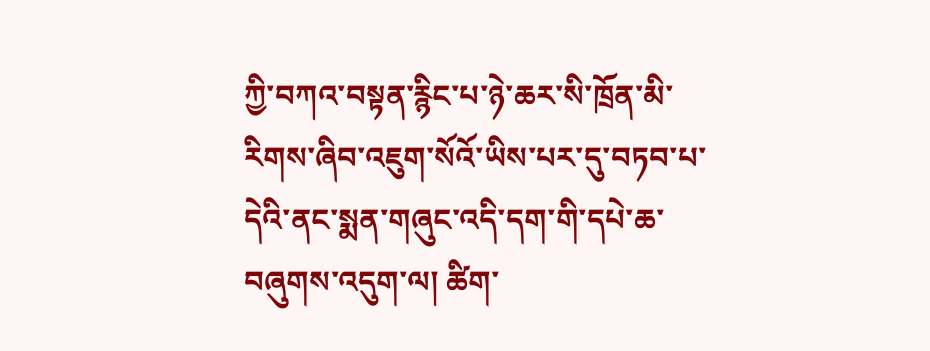ཀྱི་བཀའ་བསྟན་རྙིང་པ་ཉེ་ཆར་སི་ཁྲོན་མི་རིགས་ཞིབ་འཇུག་སོའོ་ཡིས་པར་དུ་བཏབ་པ་དེའི་ནང་སྨན་གཞུང་འདི་དག་གི་དཔེ་ཆ་བཞུགས་འདུག་ལ། ཚིག་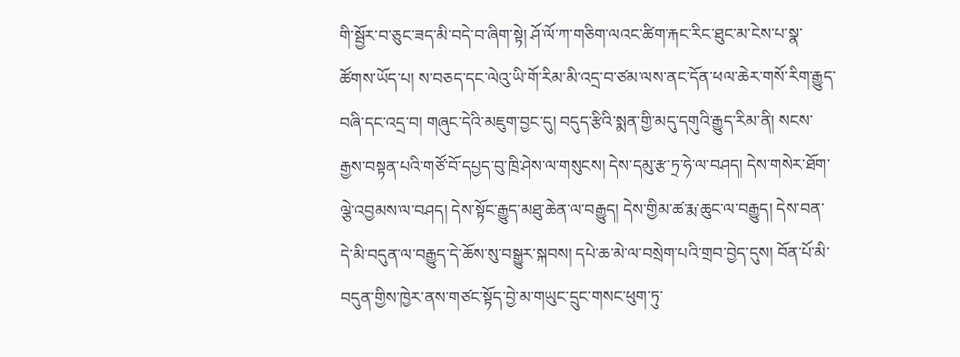གི་སྦྱོར་བ་ཅུང་ཟད་མི་བདེ་བ་ཞིག་སྟེ། ཤོ་ལོ་ཀ་གཅིག་ལའང་ཚིག་རྐང་རིང་ཐུང་མ་ངེས་པ་སྣ་ཚོགས་ཡོད་པ། ས་བཅད་དང་ལེའུ་ཡི་གོ་རིམ་མི་འདྲ་བ་ཙམ་ལས་ནང་དོན་ཕལ་ཆེར་གསོ་རིག་རྒྱུད་བཞི་དང་འདྲ་བ། གཞུང་དེའི་མཇུག་བྱང་དུ། བདུད་རྩིའི་སྨན་གྱི་མདུ་དགུའི་རྒྱུད་རིམ་ནི། སངས་རྒྱས་བསྟན་པའི་གཙོ་བོ་དཔྱད་བུ་ཁྲི་ཤེས་ལ་གསུངས། དེས་དམུ་རྩ་ཏྲ་ཧེ་ལ་བཤད། དེས་གསེར་ཐོག་ལྕེ་འབྱམས་ལ་བཤད། དེས་སྟོང་རྒྱུད་མཐུ་ཆེན་ལ་བརྒྱུད། དེས་གྱིམ་ཚ་རྨ་ཆུང་ལ་བརྒྱུད། དེས་བན་དེ་མི་བདུན་ལ་བརྒྱུད་དེ་ཆོས་སུ་བསྒྱུར་སྐབས། དཔེ་ཆ་མེ་ལ་བསྲེག་པའི་གྲབ་བྱེད་དུས། བོན་པོ་མི་བདུན་གྱིས་ཁྱེར་ནས་གཙང་སྟོད་བྱེ་མ་གཡུང་དྲུང་གསང་ཕུག་ཏུ་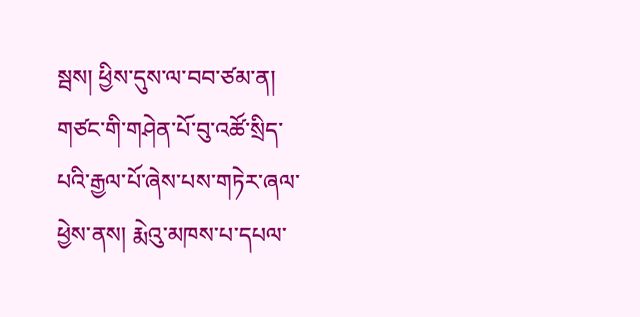སྦས། ཕྱིས་དུས་ལ་བབ་ཙམ་ན། གཙང་གི་གཤེན་པོ་བུ་འཚོ་སྲིད་པའི་རྒྱལ་པོ་ཞེས་པས་གཏེར་ཞལ་ཕྱེས་ནས། རྨེའུ་མཁས་པ་དཔལ་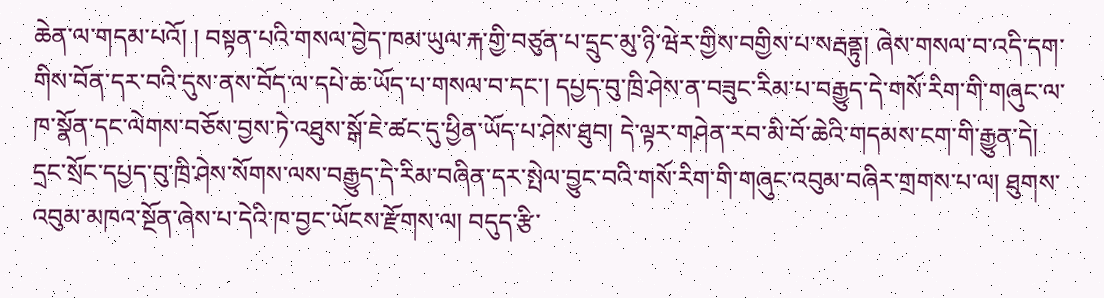ཆེན་ལ་གདམ་པའོ། ། བསྟན་པའི་གསལ་བྱེད་ཁམ་ཡུལ་རྐ་གྱི་བཙུན་པ་དྲུང་མུ་ཉི་ཝེར་གྱིས་བགྱིས་པ་སརྦནྟུ། ཞེས་གསལ་བ་འདི་དག་གིས་བོན་དར་བའི་དུས་ནས་བོད་ལ་དཔེ་ཆ་ཡོད་པ་གསལ་བ་དང་། དཔྱད་བུ་ཁྲི་ཤེས་ན་བཟུང་རིམ་པ་བརྒྱུད་དེ་གསོ་རིག་གི་གཞུང་ལ་ཁ་སྣོན་དང་ལེགས་བཅོས་བྱས་ཏེ་འཐུས་སྒོ་ཇེ་ཚང་དུ་ཕྱིན་ཡོད་པ་ཤེས་ཐུབ། དེ་ལྟར་གཤེན་རབ་མི་བོ་ཆེའི་གདམས་ངག་གི་རྒྱུན་དེ། དྲང་སྲོང་དཔྱད་བུ་ཁྲི་ཤེས་སོགས་ལས་བརྒྱུད་དེ་རིམ་བཞིན་དར་སྤེལ་བྱུང་བའི་གསོ་རིག་གི་གཞུང་འབུམ་བཞིར་གྲགས་པ་ལ། ཐུགས་འབུམ་མཁའ་སྔོན་ཞེས་པ་དེའི་ཁ་བྱང་ཡོངས་རྫོགས་ལ། བདུད་རྩི་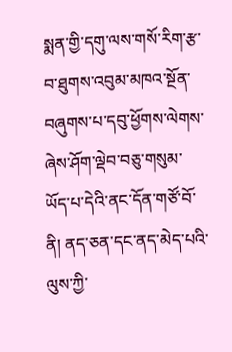སྨན་གྱི་དགུ་ལས་གསོ་རིག་རྩ་བ་ཐུགས་འབུམ་མཁའ་སྔོན་བཞུགས་པ་དབུ་ཕྱོགས་ལེགས་ཞེས་ཤོག་ལྡེབ་བཅུ་གསུམ་ཡོད་པ་དེའི་ནང་དོན་གཙོ་བོ་ནི། ནད་ཅན་དང་ནད་མེད་པའི་ལུས་ཀྱི་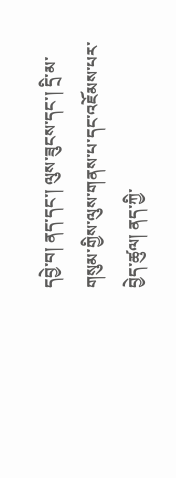དབྱེ་བ། ནད་དང་། ལུས་ཟུངས་དང་། དྲི་མ་གསུམ་གྱིས་ལུས་གནས་པ་དང་འཇོམས་པར་བྱེད་ཚུལ། ནད་ཀྱི་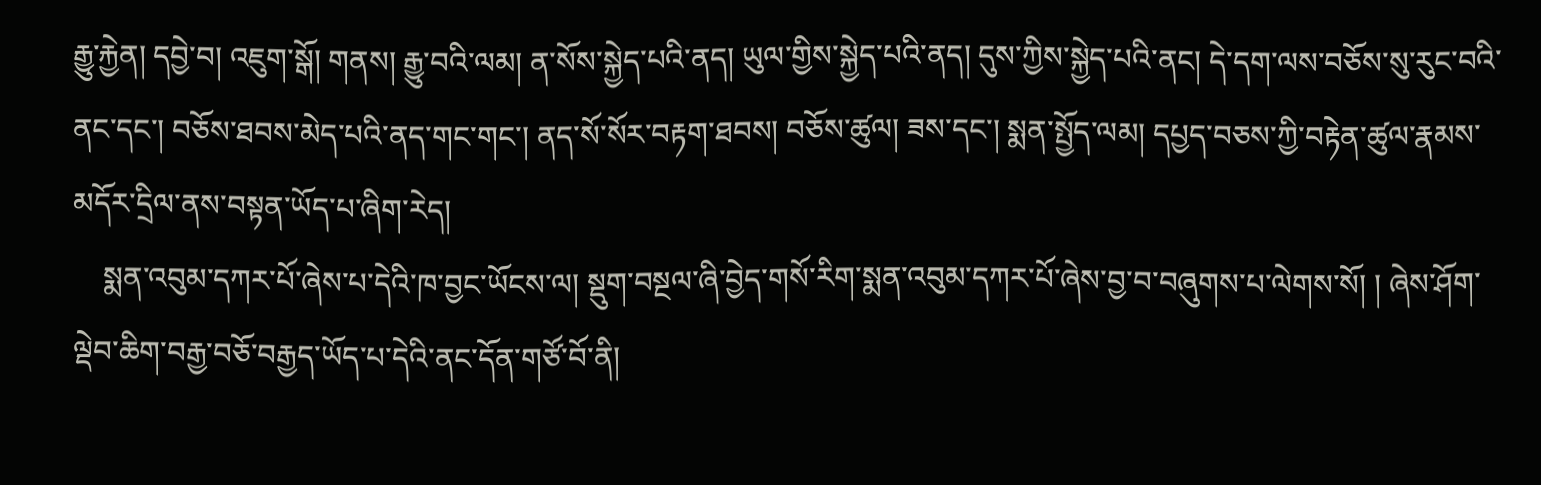རྒྱུ་རྐྱེན། དབྱེ་བ། འཇུག་སྒོ། གནས། རྒྱུ་བའི་ལམ། ན་སོས་སྐྱེད་པའི་ནད། ཡུལ་གྱིས་སྐྱེད་པའི་ནད། དུས་ཀྱིས་སྐྱེད་པའི་ནང། དེ་དག་ལས་བཅོས་སུ་རུང་བའི་ནང་དང་། བཅོས་ཐབས་མེད་པའི་ནད་གང་གང་། ནད་སོ་སོར་བརྟག་ཐབས། བཅོས་ཚུལ། ཟས་དང་། སྨན་སྤྱོད་ལམ། དཔྱད་བཅས་ཀྱི་བརྟེན་ཚུལ་རྣམས་མདོར་དྲིལ་ནས་བསྟན་ཡོད་པ་ཞིག་རེད།
    སྨན་འབུམ་དཀར་པོ་ཞེས་པ་དེའི་ཁ་བྱང་ཡོངས་ལ། སྡུག་བསྔལ་ཞི་བྱེད་གསོ་རིག་སྨན་འབུམ་དཀར་པོ་ཞེས་བྱ་བ་བཞུགས་པ་ལེགས་སོ། ། ཞེས་ཤོག་ལྡེབ་ཆིག་བརྒྱ་བཅོ་བརྒྱད་ཡོད་པ་དེའི་ནང་དོན་གཙོ་བོ་ནི།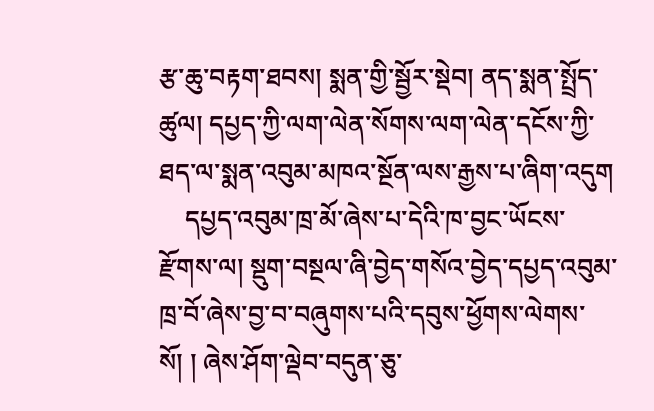རྩ་ཆུ་བརྟག་ཐབས། སྨན་གྱི་སྦྱོར་སྡེབ། ནད་སྨན་སྤྲོད་ཚུལ། དཔྱད་ཀྱི་ལག་ལེན་སོགས་ལག་ལེན་དངོས་ཀྱི་ཐད་ལ་སྨན་འབུམ་མཁའ་སྔོན་ལས་རྒྱས་པ་ཞིག་འདུག
    དཔྱད་འབུམ་ཁྲ་མོ་ཞེས་པ་དེའི་ཁ་བྱང་ཡོངས་རྫོགས་ལ། སྡུག་བསྔལ་ཞི་བྱེད་གསོའ་བྱེད་དཔྱད་འབུམ་ཁྲ་བོ་ཞེས་བྱ་བ་བཞུགས་པའི་དབུས་ཕྱོགས་ལེགས་སོ། ། ཞེས་ཤོག་ལྡེབ་བདུན་ཅུ་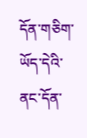དོན་གཅིག་ཡོད་དེའི་ནང་དོན་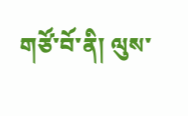གཙོ་བོ་ནི། ལུས་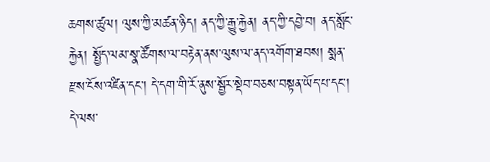ཆགས་ཚུལ། ལུས་ཀྱི་མཚན་ཉིད། ནད་ཀྱི་རྒྱུ་རྐྱེན། ནད་ཀྱི་དབྱེ་བ། ནད་སློང་རྐྱེན། སྤྱོད་ལམ་སྣ་ཚོགས་ལ་བརྟེན་ནས་ལུས་ལ་ནད་འགོག་ཐབས། སྨན་རྫས་ངོས་འཛིན་དང་། དེ་དག་གི་རོ་ནུས་སྦྱོར་སྡེབ་བཅས་བསྟན་ཡོད་པ་དང་། དེ་ལས་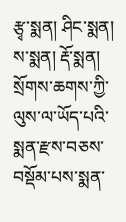རྩྭ་སྨན། ཤིང་སྨན། ས་སྨན། རྡོ་སྨན། སྲོགས་ཆགས་ཀྱི་ལུས་ལ་ཡོད་པའི་སྨན་རྫས་བཅས་བསྡོམ་པས་སྨན་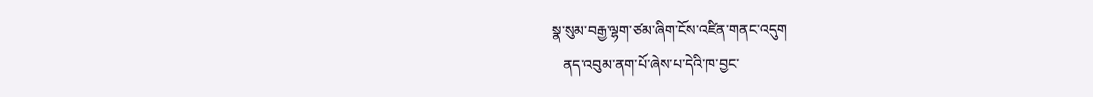སྣ་སུམ་བརྒྱ་ལྷག་ཙམ་ཞིག་ངོས་འཛིན་གནང་འདུག
   ནད་འབུམ་ནག་པོ་ཞེས་པ་དེའི་ཁ་བྱང་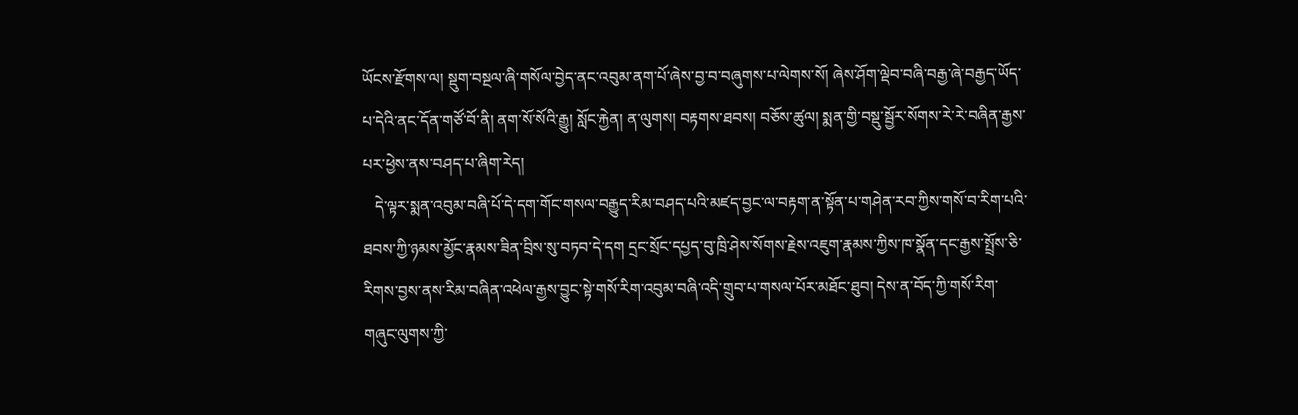ཡོངས་རྫོགས་ལ། སྡུག་བསྔལ་ཞི་གསོལ་བྱེད་ནང་འབུམ་ནག་པོ་ཞེས་བྱ་བ་བཞུགས་པ་ལེགས་སོ། ཞེས་ཤོག་ལྡེབ་བཞི་བརྒྱ་ཞེ་བརྒྱད་ཡོད་པ་དེའི་ནང་དོན་གཙོ་བོ་ནི། ནག་སོ་སོའི་རྒྱུ། སློང་རྐྱེན། ན་ལུགས། བརྟགས་ཐབས། བཅོས་ཚུལ། སྨན་གྱི་བསྡུ་སྦྱོར་སོགས་རེ་རེ་བཞིན་རྒྱས་པར་ཕྱེས་ནས་བཤད་པ་ཞིག་རེད།
   དེ་ལྟར་སྨན་འབུམ་བཞི་པོ་དེ་དག་གོང་གསལ་བརྒྱུད་རིམ་བཤད་པའི་མཛད་བྱང་ལ་བརྟག་ན་སྟོན་པ་གཤེན་རབ་ཀྱིས་གསོ་བ་རིག་པའི་ཐབས་ཀྱི་ཉམས་མྱོང་རྣམས་ཟིན་བྲིས་སུ་བཏབ་དེ་དག དྲང་སྲོང་དཔྱད་བུ་ཁྲི་ཤེས་སོགས་རྗེས་འཇུག་རྣམས་ཀྱིས་ཁ་སྣོན་དང་རྒྱས་སྤྲོས་ཅི་རིགས་བྱས་ནས་རིམ་བཞིན་འཕེལ་རྒྱས་བྱུང་སྟེ་གསོ་རིག་འབུམ་བཞི་འདི་གྲུབ་པ་གསལ་པོར་མཐོང་ཐུབ། དེས་ན་བོད་ཀྱི་གསོ་རིག་གཞུང་ལུགས་ཀྱི་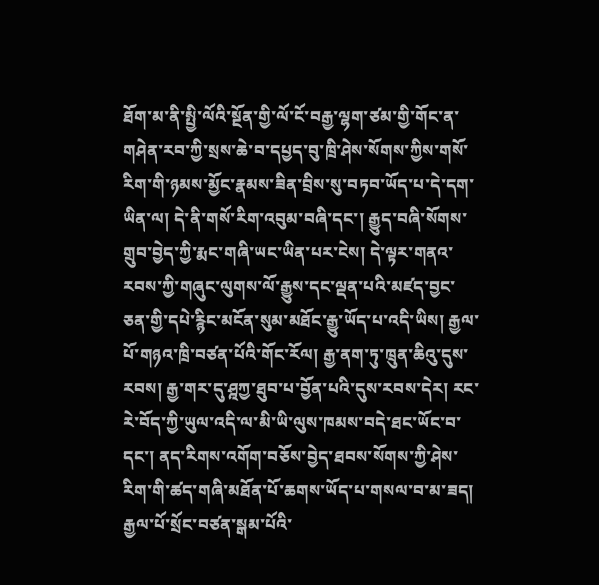ཐོག་མ་ནི་སྤྱི་ལོའི་སྔོན་གྱི་ལོ་ངོ་བརྒྱ་ལྷག་ཙམ་གྱི་གོང་ན་གཤེན་རབ་ཀྱི་སྲས་ཆེ་བ་དཔྱད་བུ་ཁྲི་ཤེས་སོགས་ཀྱིས་གསོ་རིག་གི་ཉམས་མྱོང་རྣམས་ཟིན་བྲིས་སུ་བཏབ་ཡོད་པ་དེ་དག་ཡིན་ལ། དེ་ནི་གསོ་རིག་འབུམ་བཞི་དང་། རྒྱུད་བཞི་སོགས་གྲུབ་བྱེད་ཀྱི་རྨང་གཞི་ཡང་ཡིན་པར་ངེས། དེ་ལྟར་གནའ་རབས་ཀྱི་གཞུང་ལུགས་ལོ་རྒྱུས་དང་ལྡན་པའི་མཛད་བྱང་ཅན་གྱི་དཔེ་རྙིང་མངོན་སུམ་མཐོང་རྒྱུ་ཡོད་པ་འདི་ཡིས། རྒྱལ་པོ་གཉའ་ཁྲི་བཙན་པོའི་གོང་རོལ། རྒྱ་ནག་ཏུ་ཁྲུན་ཆིའུ་དུས་རབས། རྒྱ་གར་དུ་ཤྰཀྱ་ཐུབ་པ་བྱོན་པའི་དུས་རབས་དེར། རང་རེ་བོད་ཀྱི་ཡུལ་འདི་ལ་མི་ཡི་ལུས་ཁམས་བདེ་ཐང་ཡོང་བ་དང་། ནད་རིགས་འགོག་བཅོས་བྱེད་ཐབས་སོགས་ཀྱི་ཤེས་རིག་གི་ཚད་གཞི་མཐོན་པོ་ཆགས་ཡོད་པ་གསལ་བ་མ་ཟད། རྒྱལ་པོ་སྲོང་བཙན་སྒམ་པོའི་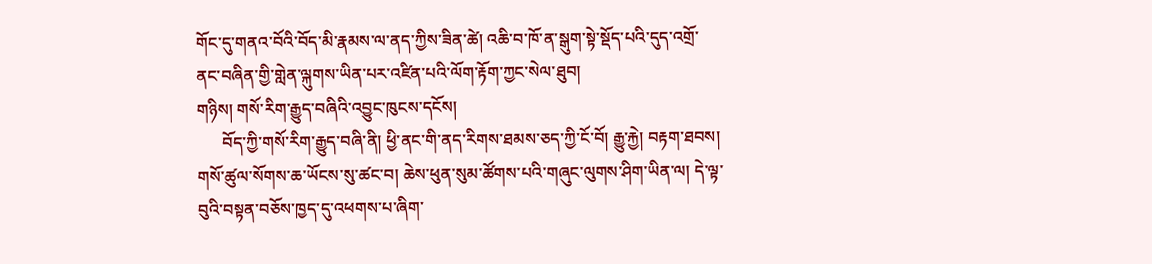གོང་དུ་གནའ་བོའི་བོད་མི་རྣམས་ལ་ནད་ཀྱིས་ཟིན་ཚེ། འཆི་བ་ཁོ་ན་སྒུག་སྟེ་སྡོད་པའི་དུད་འགྲོ་ནང་བཞིན་གྱི་གླེན་ལྐུགས་ཡིན་པར་འཛིན་པའི་ལོག་རྟོག་ཀྱང་སེལ་ཐུབ།
གཉིས། གསོ་རིག་རྒྱུད་བཞིའི་འབྱུང་ཁུངས་དངོས།
      བོད་ཀྱི་གསོ་རིག་རྒྱུད་བཞི་ནི། ཕྱི་ནང་གི་ནད་རིགས་ཐམས་ཅད་ཀྱི་ངོ་བོ། རྒྱུ་རྐྱེ། བརྟག་ཐབས། གསོ་ཚུལ་སོགས་ཆ་ཡོངས་སུ་ཚང་བ། ཆེས་ཕུན་སུམ་ཚོགས་པའི་གཞུང་ལུགས་ཤིག་ཡིན་ལ། དེ་ལྟ་བུའི་བསྟན་བཅོས་ཁྱད་དུ་འཕགས་པ་ཞིག་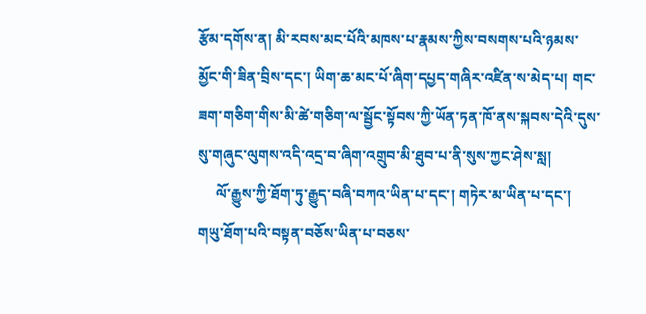རྩོམ་དགོས་ན། མི་རབས་མང་པོའི་མཁས་པ་རྣམས་ཀྱིས་བསགས་པའི་ཉམས་མྱོང་གི་ཟིན་བྲིས་དང་། ཡིག་ཆ་མང་པོ་ཞིག་དཔྱད་གཞིར་འཛིན་ས་མེད་པ། གང་ཟག་གཅིག་གིས་མི་ཚེ་གཅིག་ལ་སྦྱོང་སྟོབས་ཀྱི་ཡོན་ཏན་ཁོ་ནས་སྐབས་དེའི་དུས་སུ་གཞུང་ལུགས་འདི་འདྲ་བ་ཞིག་འགྲུབ་མི་ཐུབ་པ་ནི་སུས་ཀྱང་ཤེས་སླ།
     ལོ་རྒྱུས་ཀྱི་ཐོག་ཏུ་རྒྱུད་བཞི་བཀའ་ཡིན་པ་དང་། གཏེར་མ་ཡིན་པ་དང་། གཡུ་ཐོག་པའི་བསྟན་བཅོས་ཡིན་པ་བཅས་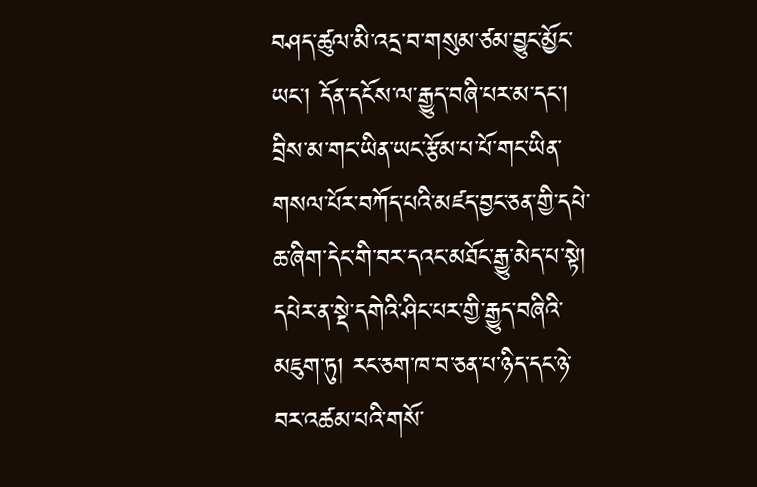བཤད་ཚུལ་མི་འདྲ་བ་གསུམ་ཙམ་བྱུང་མྱོང་ཡང་། དོན་དངོས་ལ་རྒྱུད་བཞི་པར་མ་དང་། བྲིས་མ་གང་ཡིན་ཡང་རྩོམ་པ་པོ་གང་ཡིན་གསལ་པོར་བཀོད་པའི་མཛད་བྱང་ཅན་གྱི་དཔེ་ཆ་ཞིག་དེང་གི་བར་དའང་མཐོང་རྒྱུ་མེད་པ་སྟེ། དཔེར་ན་སྡེ་དགེའི་ཤིང་པར་གྱི་རྒྱུད་བཞིའི་མཇུག་ཏུ། རང་ཅག་ཁ་བ་ཅན་པ་ཉིད་དང་ཉེ་བར་འཚམ་པའི་གསོ་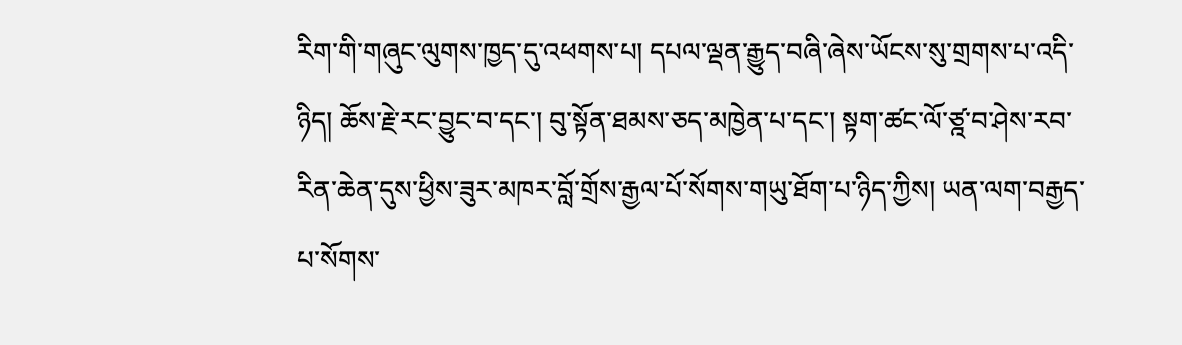རིག་གི་གཞུང་ལུགས་ཁྱད་དུ་འཕགས་པ། དཔལ་ལྡན་རྒྱུད་བཞི་ཞེས་ཡོངས་སུ་གྲགས་པ་འདི་ཉིད། ཆོས་རྗེ་རང་བྱུང་བ་དང་། བུ་སྟོན་ཐམས་ཅད་མཁྱེན་པ་དང་། སྟག་ཚང་ལོ་ཙྰ་བ་ཤེས་རབ་རིན་ཆེན་དུས་ཕྱིས་ཟུར་མཁར་བློ་གྲོས་རྒྱལ་པོ་སོགས་གཡུ་ཐོག་པ་ཉིད་ཀྱིས། ཡན་ལག་བརྒྱད་པ་སོགས་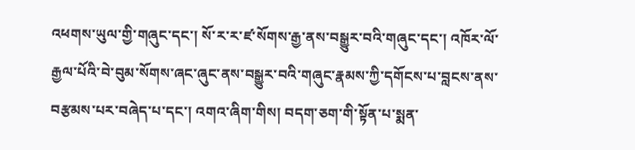འཕགས་ཡུལ་གྱི་གཞུང་དང་། སོ་ར་ར་ཛ་སོགས་རྒྱ་ནས་བསྒྱུར་བའི་གཞུང་དང་། འཁོར་ལོ་རྒྱལ་པོའི་བེ་བུམ་སོགས་ཞང་ཞུང་ནས་བསྒྱུར་བའི་གཞུང་རྣམས་ཀྱི་དགོངས་པ་བླངས་ནས་བརྩམས་པར་བཞེད་པ་དང་། འགའ་ཞིག་གིས། བདག་ཅག་གི་སྟོན་པ་སྨན་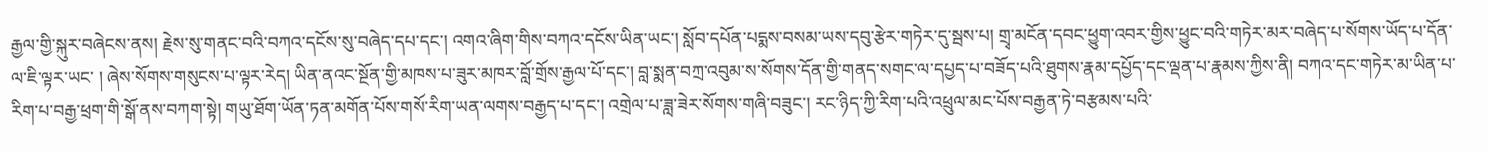རྒྱལ་གྱི་སྐུར་བཞེངས་ནས། རྗེས་སུ་གནང་བའི་བཀའ་དངོས་སུ་བཞེད་དཔ་དང་། འགའ་ཞིག་གིས་བཀའ་དངོས་ཡིན་ཡང་། སློབ་དཔོན་པདྨས་བསམ་ཡས་དབུ་རྩེར་གཏེར་དུ་སྦས་པ། གྲྭ་མངོན་དབང་ཕྱུག་འབར་གྱིས་ཕྱུང་བའི་གཏེར་མར་བཞེད་པ་སོགས་ཡོད་པ་དོན་ལ་ཇི་ལྟར་ཡང་ ། ཞེས་སོགས་གསུངས་པ་ལྟར་རེད། ཡིན་ནའང་སྔོན་གྱི་མཁས་པ་ཟུར་མཁར་བློ་གྲོས་རྒྱལ་པོ་དང་། བླ་སྨན་བཀྲ་འབུམ་ས་སོགས་དོན་གྱི་གནད་སགང་ལ་དཔྱད་པ་བཟོད་པའི་ཐུགས་རྣམ་དཔྱོད་དང་ལྡན་པ་རྣམས་ཀྱིས་ནི། བཀའ་དང་གཏེར་མ་ཡིན་པ་རིག་པ་བརྒྱ་ཕྲག་གི་སྒོ་ནས་བཀག་སྟེ། གཡུ་ཐོག་ཡོན་ཏན་མགོན་པོས་གསོ་རིག་ཡན་ལགས་བརྒྱད་པ་དང་། འགྲེལ་པ་ཟླ་ཟེར་སོགས་གཞི་བཟུང་། རང་ཉིད་ཀྱི་རིག་པའི་འཕྲུལ་མང་པོས་བརྒྱན་ཏེ་བརྩམས་པའི་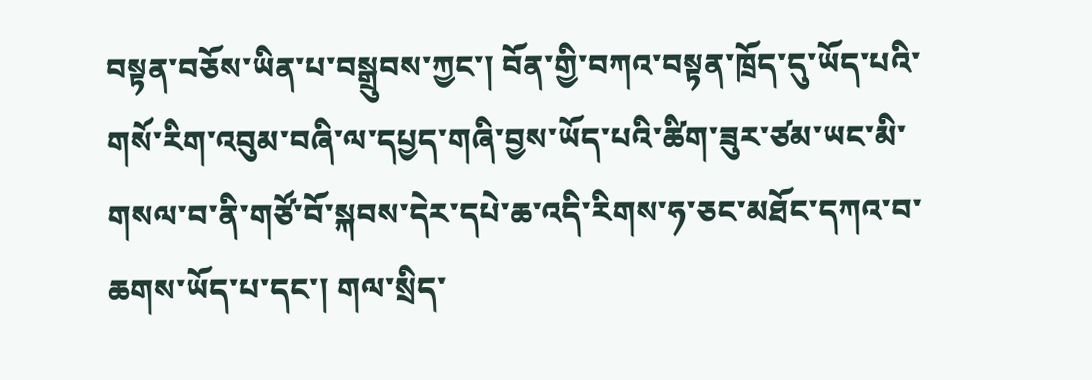བསྟན་བཅོས་ཡིན་པ་བསྒྲུབས་ཀྱང་། བོན་གྱི་བཀའ་བསྟན་ཁྲོད་དུ་ཡོད་པའི་གསོ་རིག་འབུམ་བཞི་ལ་དཔྱད་གཞི་བྱས་ཡོད་པའི་ཚིག་ཟུར་ཙམ་ཡང་མི་གསལ་བ་ནི་གཙོ་བོ་སྐབས་དེར་དཔེ་ཆ་འདི་རིགས་ཧ་ཅང་མཐོང་དཀའ་བ་ཆགས་ཡོད་པ་དང་། གལ་སྲིད་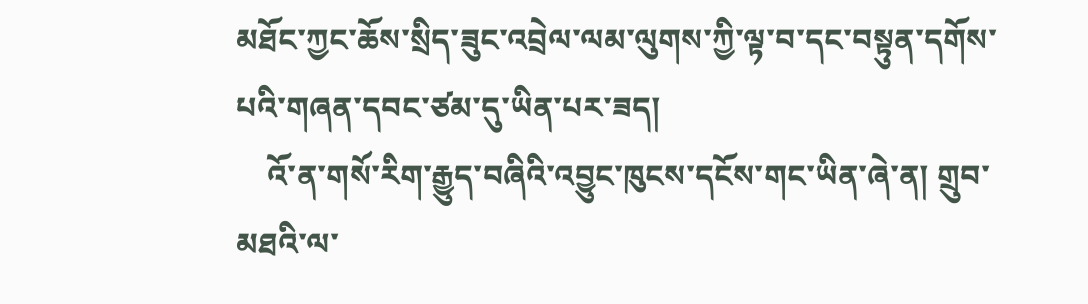མཐོང་ཀྱང་ཆོས་སྲིད་ཟུང་འབྲེལ་ལམ་ལུགས་ཀྱི་ལྟ་བ་དང་བསྟུན་དགོས་པའི་གཞན་དབང་ཙམ་དུ་ཡིན་པར་ཟད།
    འོ་ན་གསོ་རིག་རྒྱུད་བཞིའི་འབྱུང་ཁུངས་དངོས་གང་ཡིན་ཞེ་ན། གྲུབ་མཐའི་ལ་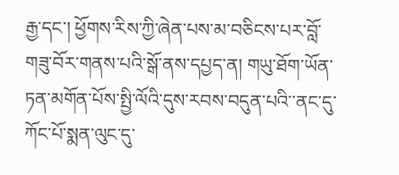རྒྱ་དང་། ཕྱོགས་རིས་ཀྱི་ཞེན་པས་མ་བཅིངས་པར་བློ་གཟུ་བོར་གནས་པའི་སྒོ་ནས་དཔྱད་ན། གཡུ་ཐོག་ཡོན་ཏན་མགོན་པོས་སྤྱི་ལོའི་དུས་རབས་བདུན་པའི་་ནང་དུ་ཀོང་པོ་སྨན་ལུང་དུ་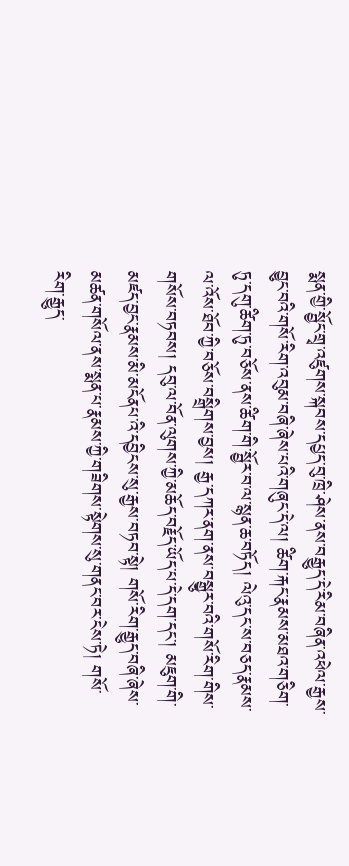སྨན་གྱི་སྦྱོང་གྲྭ་འཛུགས་སྐབས་དཔྱད་བུ་ཁྲི་ཤེས་ནས་བརྒྱུད་དེ་རིམ་བཞིན་འཕེལ་རྒྱས་བྱུང་བའི་གསོ་རིག་འབུམ་བཞི་ཞེས་པའི་གཞུང་དེ་ལ། ཚིག་རྐང་རྣམས་མཐའ་གཅིག་ཏུ་དགུ་ཚིག་ཏུ་བཅོས་ནས་ཚིག་གི་སྦྱོར་བ་ལ་སྙན་ཆ་བཏོད། ལེའུ་དང་ས་བཅད་རྣམས་ལ་འོས་ཐོབ་ཀྱི་བཅོས་བསྒྲིགས་བྱས། རྒྱ་དཀར་ནག་ནས་བསྒྱུར་བའི་གསོ་རིག་གིས་གསོས་བཏབས། དབུ་ལ་བོན་ལུགས་ཀྱི་མཆོད་བརྗོད་ཡོད་པ་དེ་དག་དང་། མཇུག་གི་མཛད་བྱང་རྣམས་མི་མངོནཔ་འི་དབྱིངས་སུ་རྒྱས་བཏབ་སྟེ། གསོ་རིག་རྒྱུད་བཞི་ཞེས་མཚན་གསོལ་ནས་སྨན་པ་རྣམས་ཀྱི་གཟིགས་སྟེགས་སུ་གནང་བར་ངེས་ཏེ། གསོ་རིག་རྒྱུད་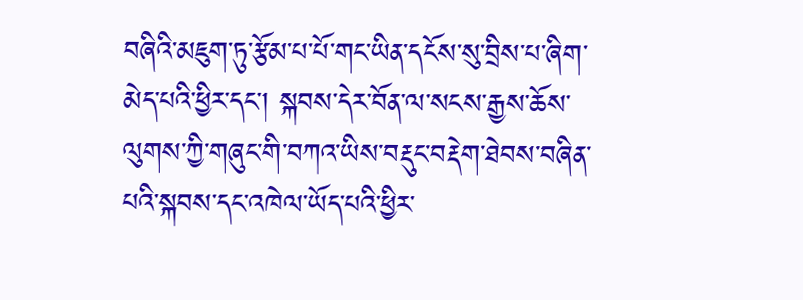བཞིའི་མཇུག་ཏུ་རྩོམ་པ་པོ་གང་ཡིན་དངོས་སུ་བྲིས་པ་ཞིག་མེད་པའི་ཕྱིར་དང་། སྐབས་དེར་བོན་ལ་སངས་རྒྱས་ཆོས་ལུགས་ཀྱི་གཞུང་གི་བཀའ་ཡིས་བརྡུང་བརྡེག་ཐེབས་བཞིན་པའི་སྐབས་དང་འཁེལ་ཡོད་པའི་ཕྱིར་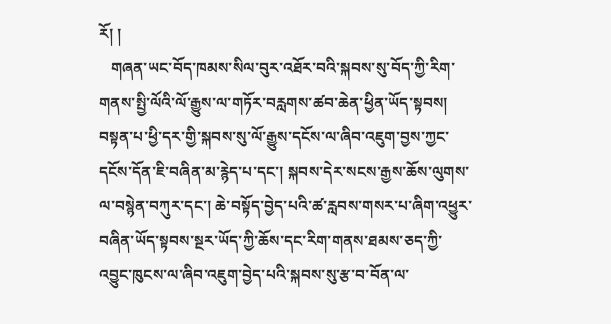རོ། །
   གཞན་ཡང་བོད་ཁམས་སིལ་བུར་འཐོར་བའི་སྐབས་སུ་བོད་ཀྱི་རིག་གནས་སྤྱི་ལོའི་ལོ་རྒྱུས་ལ་གཏོར་བརླགས་ཚབ་ཆེན་ཕྱིན་ཡོད་སྟབས། བསྟན་པ་ཕྱི་དར་གྱི་སྐབས་སུ་ལོ་རྒྱུས་དངོས་ལ་ཞིབ་འཇུག་བྱས་ཀྱང་དངོས་དོན་ཇི་བཞིན་མ་རྙེད་པ་དང་། སྐབས་དེར་སངས་རྒྱས་ཆོས་ལུགས་ལ་བསྙེན་བཀུར་དང་། ཆེ་བསྟོད་བྱེད་པའི་ཚ་རླབས་གསར་པ་ཞིག་འཕྱུར་བཞིན་ཡོད་སྟབས་སྔར་ཡོད་ཀྱི་ཆོས་དང་རིག་གནས་ཐམས་ཅད་ཀྱི་འབྱུང་ཁུངས་ལ་ཞིབ་འཇུག་བྱེད་པའི་སྐབས་སུ་རྩ་བ་བོན་ལ་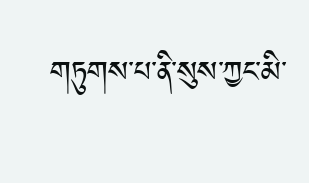གཏུགས་པ་ནི་སུས་ཀྱང་མི་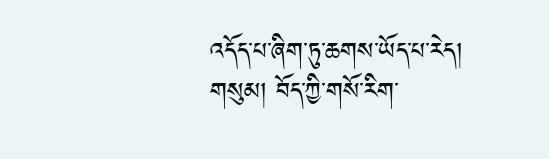འདོད་པ་ཞིག་ཏུ་ཆགས་ཡོད་པ་རེད།
གསུམ། བོད་ཀྱི་གསོ་རིག་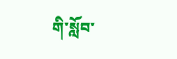གི་སློབ་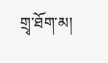གྲྭ་ཐོག་མ།